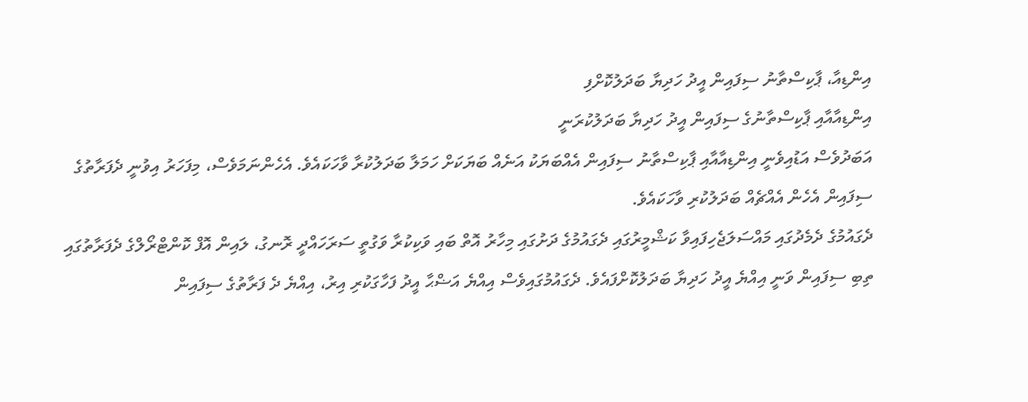އިންޑިއާ، ޕާކިސްތާނު ސިފައިން އީދު ހަދިޔާ ބަދަލުކޮށްފި
އިންޑިއާއާއި ޕާކިސްތާނުގެ ސިފައިން އީދު ހަދިޔާ ބަދަލުކުރަނީ
އަބަދުވެސް އަޑުއިވެނީ އިންޑިއާއާއި ޕާކިސްތާނު ސިފައިން އެއްބަޔަކު އަނެއް ބަޔަކަށް ހަމަލާ ބަދަލުކުރާ ވާހަކައެވެ. އެހެންނަމަވެސް، މިފަހަރު އިވުނީ ދެފަރާތުގެ ސިފައިން އެހެން އެއްޗެއް ބަދަލުކުރި ވާހަކައެވެ.
ދެގައުމުގެ ދެމެދުގައި މައްސަލަޖެހިފައިވާ ކަޝްމީރުގައި ދެގައުމުގެ ދަށުގައި މިހާރު އޮތް ބައި ވަކިކުރާ ވަގުތީ ސަރަހައްދީ ރޮނގު، ލައިން އޮފް ކޮންޓްރޯލްގެ ދެފަރާތުގައި ތިބި ސިފައިން ވަނީ އިއްޔެ އީދު ހަދިޔާ ބަދަލުކޮށްފައެވެ. ދެގައުމުގައިވެސް އިއްޔެ އަޟްޙާ އީދު ފަހާގަކުރި އިރު، އިއްޔެ ދެ ފަރާތުގެ ސިފައިން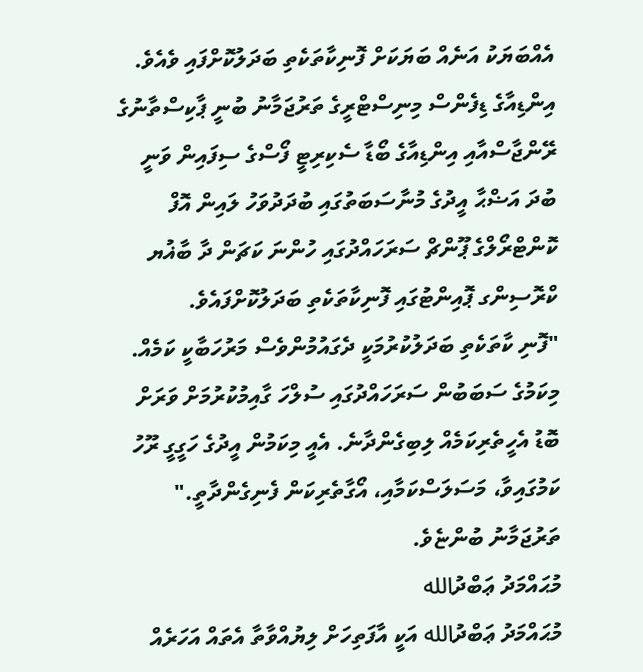އެއްބަޔަކު އަނެއް ބަޔަކަށް ފޮނިކާތަކެތި ބަދަލުކޮށްފައި ވެއެވެ.
އިންޑިއާގެ ޑިފެންސް މިނިސްޓްރީގެ ތަރުޖަމާނު ބުނީ ޕާކިސްތާނުގެ ރޭންޖާސްއާއި އިންޑިއާގެ ބޯޑާ ސެކިރިޓީ ފޯސްގެ ސިފައިން ވަނީ ބުދަ އަޟްޙާ އީދުގެ މުނާސަބަތުގައި ބުދަދުވަހު ލައިން އޮފް ކޮންޓްރޯލްގެ ޕޫންޗް ސަރަހައްދުގައި ހުންނަ ކަޗަން ދާ ބާޣުޔ ކްރޮސިންގ ޕޮއިންޓުގައި ފޮނިކާތަކެތި ބަދަލުކޮށްފައެވެ.
"ފޮނި ކާތަކެތި ބަދަލުކުރުމަކީ ދެގައުމުންވެސް މަރުހަބާކީ ކަމެއް. މިކަމުގެ ސަބަބުން ސަރަހައްދުގައި ސުލްހަ ގާއިމުކުރުމަށް ވަރަށް ބޮޑު އެހީތެރިކަމެއް ލިބިގެންދާނެ. އެއީ މިކަމުން އީދުގެ ހަގީގީ ރޫހު ކަމުގައިވާ، މަސަލަސްކަމާއި، އޯގާތެރިކަން ފެނިގެންދާތީ." ތަރުޖަމާނު ބުންޏެވެ.
މުޙައްމަދު ޢަބްދުالله
މުޙައްމަދު ޢަބްދުالله އަކީ އާފަތިހަށް ލިޔުއްވާތާ އެތައް އަހަރެއް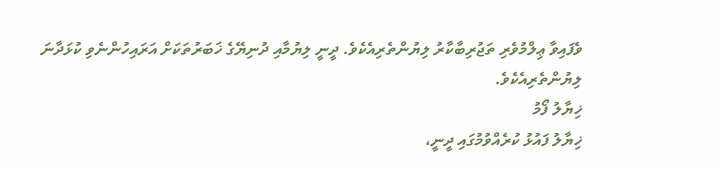ވެފައިވާ ޢިލްމުވެރި ތަޖުރިބާކާރު ލިޔުންތެރިއެކެވެ. ދީނީ ލިޔުމާއި ދުނިޔޭގެ ޚަބަރުތަކަށް އަރައިހުންނެވި ކުޅަދާނަ ލިޔުންތެރިއެކެވެ.
ޚިޔާލު ފޯމު
ޚިޔާލު ފައުޅު ކުރެއްވުމުގައި ދީނީ،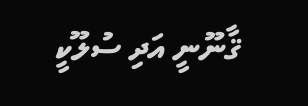ޤާނޫނީ އަދި ސުލޫކީ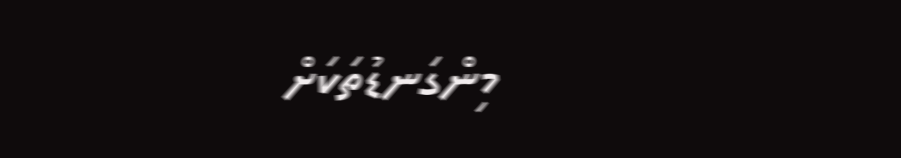މިންގަނޑުތަކަށް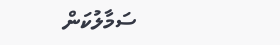ސަމާލުކަން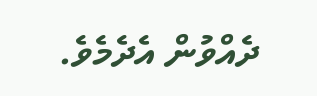ދެއްވުން އެދެމެވެ.